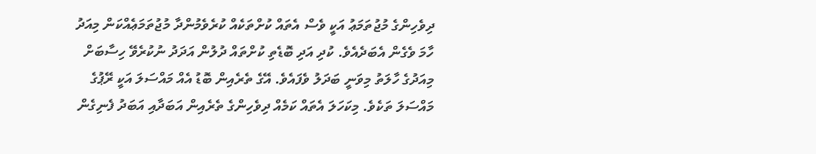ދިވެހިންގެ މުޖުތަމަޢު އަކީ ވެސް އެތައް ކުށްތަކެއް ކުރެވެމުންދާ މުޖުތަމަޢެއްކަން މިއަދު ހާމަ ވެގެން އެބަދެއެވެ. ކުދި އަދި ބޮޑެތި ކުށްތައް ދުލުން އަދަދު ނުކުރެވޭ ހިސާބަށް މިއަދުގެ ހާލަތު މިވަނީ ބަދަލު ވެފައެވެ. އޭގެ ތެރެއިން ބޮޑު އެއް މައްސަލަ އަކީ ރޭޕުގެ މައްސަލަ ތަކެވެ. މިކަހަލަ އެތައް ކަމެއް ދިވެހިންގެ ތެރެއިން އަބަދާއި އަބަދު ފެނިގެން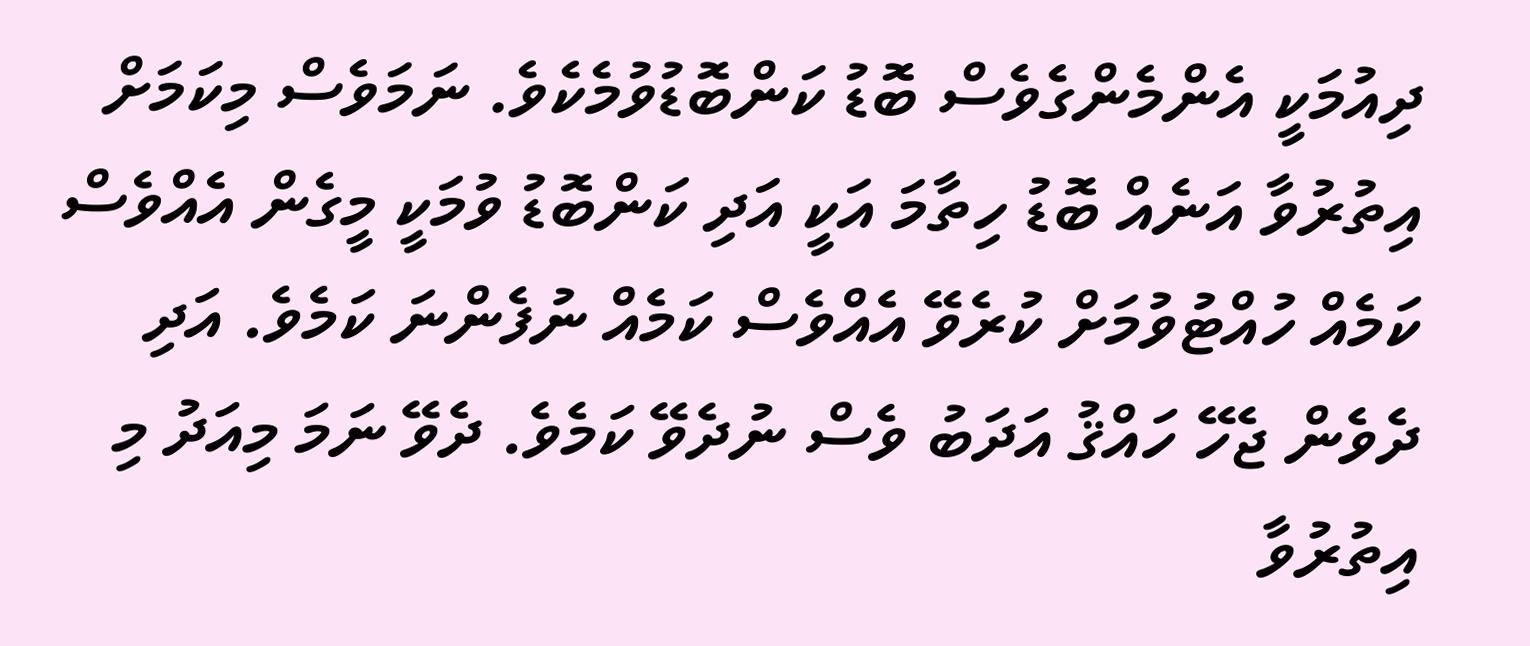ދިއުމަކީ އެންމެންގެވެސް ބޮޑު ކަންބޮޑުވުމެކެވެ. ނަމަވެސް މިކަމަށް އިތުރުވާ އަނެއް ބޮޑު ހިތާމަ އަކީ އަދި ކަންބޮޑު ވުމަކީ މީގެން އެއްވެސް ކަމެއް ހުއްޓުވުމަށް ކުރެވޭ އެއްވެސް ކަމެއް ނުފެންނަ ކަމެވެ. އަދި ދެވެން ޖެހޭ ހައްޤު އަދަބު ވެސް ނުދެވޭ ކަމެވެ. ދެވޭ ނަމަ މިއަދު މި އިތުރުވާ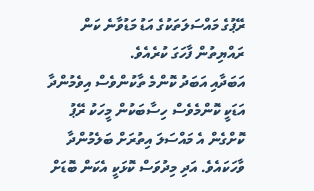ރޭޕުގެ މައްސަލަތަކުގެ އަޑު މަޑުވާނެ ކަން ރައްޔިތުން ފާހަގަ ކުރެއެވެ.
އަބަދާއި އަބަދު ކޮންމެ ތާކުންވެސް އިވެމުންދާ އަޑަކީ ކޮންމެވެސް ހިސާބަކުން މީހަކު ރޭޕު ކޮށްގެން އެ މައްސަލަ އިތުރަށް ބަލެމުންދާ ވާހަކައެވެ. އަދި މިދުވަސް ކޮޅަކީ އެކަން ބޮޑަށް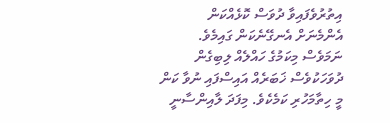އިތުރުވެފައިވާ ދުވަސް ކޮޅެއްކަން އެންމެނަށް އެނގޭނެކަން ގައިމެވެ. ނަމަވެސް މިކަމުގެ ހައްލެއް ލިބިގެން ދުވަހަކުވެސް ޚަބަރެއް އައިސްފައި ނުވާ ކަން މީ ހިތާމަހުރި ކަމެކެވެ. މިފަދަ ލާއިންސާނީ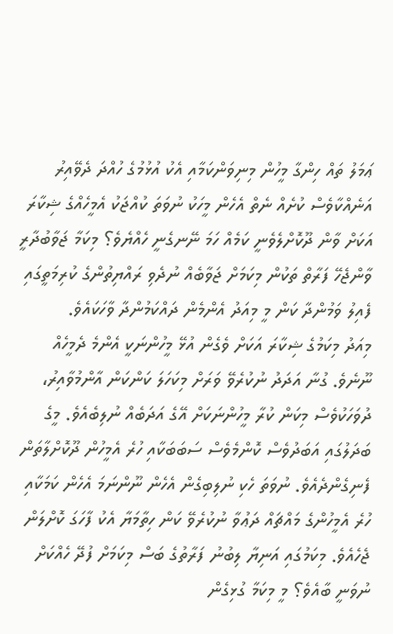ޢަމަލު ތައް ހިންގާ މީހުން މިނިވަންކަމާއި އެކު އުޅުމުގެ ހުއްދަ ދެވޭއިރު އަނެއްކާވެސް ކުށެއް ނެތް އެހެން މީހަކު ނުވަތަ ކުއްޖަކު އެމީހެއްގެ ޝިކާރަ އަކަށް ވާން ދޫކޮށްލެވެނީ ކަމެއް ހަމަ ނޭނގެނީ ހެއްޔެވެ؟ މިކަމާ ޖަވާބުދާރީ ވާންޖެހޭ ފަރާތް ތަކުން މިކަމަށް ޖަވާބެއް ނުދެވި ރައްޔިތުންގެ ކުރިމަތީގައި ފެއިލު ވަމުންދާ ކަން މީ މިއަދު އެންމެން ދައްކަމުންދާ ވާހަކައެވެ.
މިއަދު މިކަމުގެ ޝިކާރަ އަކަށް ވެގެން އުޅޭ މީހުންނަކީ އެންމެ ދެމީހެއް ނޫނެވެ. ގުނާ އަދަދު ނުކުރެވޭ ވަރަށް މިކަހަލަ ކަންކަން އާންމުވާއިރު، ދުވަހަކުވެސް މިކަން ކުރާ މީހުންނަކަށް އޭގެ އަދަބެއް ނުލިބެއެވެ. މީގެ ބަދަލުގައި އަބަދުވެސް ކޮންމެވެސް ސަބަބަކާއި ހުރެ އެމީހުން ދޫކޮށްލާތަން ފެނިގެންދެއެވެ. ނުވަތަ ހެކި ނުލިބިގެން އެހެން ނޫންނަމަ އެހެން ކަމަކާއި ހުރެ އެމީހުންގެ މައްޗައް ދަޢުވާ ނުކުރެވޭ ކަން ހިތާމަޔާ އެކު ފާހަގަ ކޮށްލަން ޖެހެއެވެ. މިކަމުގައި އަނިޔާ ލިބުނު ފަރާތުގެ ބަސް މިކަމަށް ފުދޭ ހެއްކަށް ނުވަނީ ބާއެވެ؟ މީ މިކަމާ ގުޅިގެން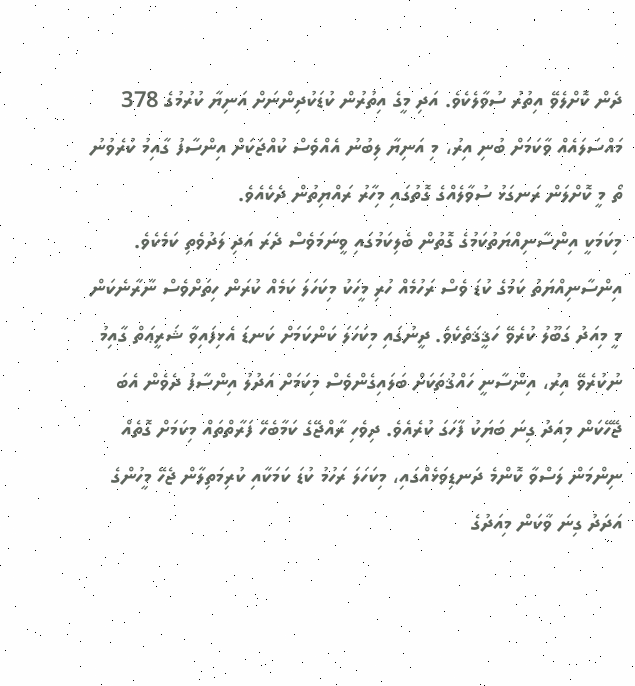ދެން ކޮށްލެވޭ އިތުރު ސުވާލެކެވެ. އަދި މީގެ އިތުރުން ކުޑަކުދިންނަށް އަނިޔާ ކުރުމުގެ 378 މައްސަލައެއް ވާކަމަށް ބުނި އިރު، މި އަނިޔާ ލިބުނު އެއްވެސް ކުއްޖަކަށް އިންސާފު ގާއިމު ކުރެވުނު ތޯ މީ ކޮށްލަން ރަނގަޅު ސުވާލެއްގެ ގޮތުގައި މިހާރު ރައްޔިތުން ދެކެއެވެ.
މިކަމަކީ އިންސާނިއްޔަތުކަމުގެ ގޮތުން ބެލިކަމުގައި ވީނަމަވެސް ދެރަ އަދި ލަދުވެތި ކަމެކެވެ. އިންސާނިއްޔަތު ކަމުގެ ކުޑަ ވެސް ރަހުމެއް ހުރި މީހަކު މިކަހަލަ ކަމެއް ކުރަން ހިތަށްވެސް ނާރާނެކަން މީ މިއަދު ގަބޫލު ކުރެވޭ ހަޤީޤަތެކެވެ. ދީނުގައި މިކަހަލަ ކަންކަމަށް ކަނޑަ އެޅިފައިވާ ޝަރީޢަތް ގާއިމު ނުކުރެވޭ އިރު، އިންސާނީ ހައްޤުތަކަށް ބަލައިގެންވެސް މިކަމަށް އަދުލު އިންސާފު ދެވެން އެބަ ޖޭހޭކަން މިއަދު ގިނަ ބަޔަކު ފާހަގަ ކުރެއެވެ. ދިވެހި ރާއްޖޭގެ ކަމާބެހޭ ފަރާތްތައް މިކަމަށް ގޮތެއް ނިންމަން ލަސްވާ ކޮންމެ ދަނޑިވަޅެއްގައި، މިކަހަލަ ރަހުމު ކުޑަ ކަމަކާއި ކުރިމަތިލާން ޖެހޭ މީހުންގެ އަދަދު ގިނަ ވާކަން މިއަދުގެ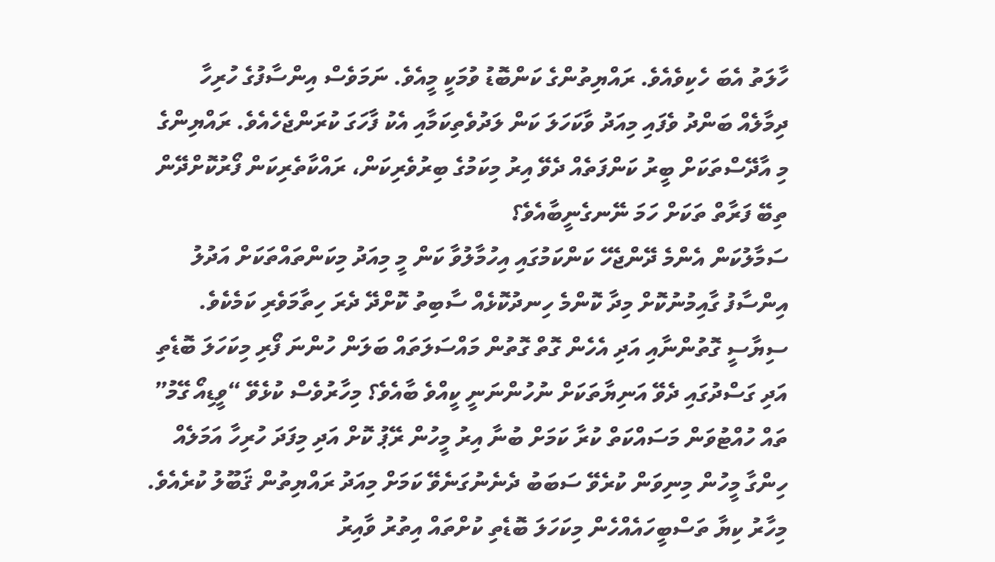ހާލަތު އެބަ ހެކިވެއެވެ. ރައްޔިތުންގެ ކަންބޮޑު ވުމަކީ މީއެވެ. ނަމަވެސް އިންސާފުގެ ހުރިހާ ދިމާލެއް ބަންދު ވެފައި މިއަދު ވާކަހަލަ ކަން ލަދުވެތިކަމާއި އެކު ފާހަގަ ކުރަންޖެހެއެވެ. ރައްޔިންގެ މި އާދޭސްތަކަށް ބީރު ކަންފަތެއް ދެވޭ އިރު މިކަމުގެ ބިރުވެރިކަން، ރައްކާތެރިކަން ފޯރުކޮށްދޭން ތިބޭ ފަރާތް ތަކަށް ހަމަ ނޭނގެނީބާއެވެ؟
ސަމާލުކަން އެންމެ ދޭންޖެހޭ ކަންކަމުގައި އިހުމާލުވާ ކަން މީ މިއަދު މިކަންތައްތަކަށް އަދުލު އިންސާފު ގާއިމުނުކޮށް މިދާ ކޮންމެ ހިނދުކޮޅެއް ސާބިތު ކޮށްދޭ ދެރަ ހިތާމަވެރި ކަމެކެވެ. ސިޔާސީ ގޮތުންނާއި އަދި އެހެން ގޮތް ގޮތުން މައްސަލަތައް ބަލަން ހުންނަ ފޯރި މިކަހަލަ ބޮޑެތި އަދި ގަސްދުގައި ދެވޭ އަނިޔާތަކަށް ނުހުންނަނީ ކީއްވެ ބާއެވެ؟ މިހާރުވެސް ކުޅެވޭ “ވީޑިއޯ ގޭމު” ތައް ހުއްޓުވަން މަސައްކަތް ކުރާ ކަމަށް ބުނާ އިރު މީހުން ރޭޕު ކޮށް އަދި މިފަދަ ހުރިހާ އަމަލެއް ހިންގާ މީހުން މިނިވަން ކުރެވޭ ސަބަބު ދެނެނުގަނެވޭ ކަމަށް މިއަދު ރައްޔިތުން ޤަބޫލު ކުރެއެވެ. މިހާރު ކިޔާ ތަސްބީހައެއްހެން މިކަހަލަ ބޮޑެތި ކުށްތައް އިތުރު ވާއިރު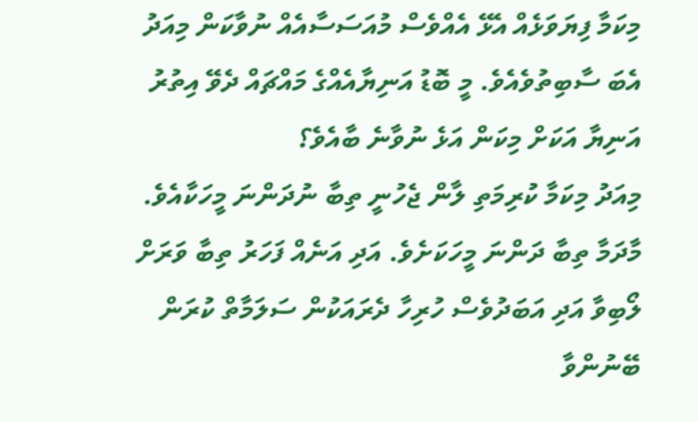މިކަމާ ފިޔަވަޅެއް އެޅޭ އެއްވެސް މުއަސަސާއެއް ނުވާކަން މިއަދު އެބަ ސާބިތުވެއެވެ. މީ ބޮޑު އަނިޔާއެއްގެ މައްޗައް ދެވޭ އިތުރު އަނިޔާ އަކަށް މިކަން އަޅެ ނުވާނެ ބާއެވެ؟
މިއަދު މިކަމާ ކުރިމަތި ލާން ޖެހުނީ ތިބާ ނުދަންނަ މީހަކާއެވެ. މާދަމާ ތިބާ ދަންނަ މީހަކަށެވެ. އަދި އަނެއް ފަހަރު ތިބާ ވަރަށް ލޯބިވާ އަދި އަބަދުވެސް ހުރިހާ ދެރައަކުން ސަލަމާތް ކުރަން ބޭނުންވާ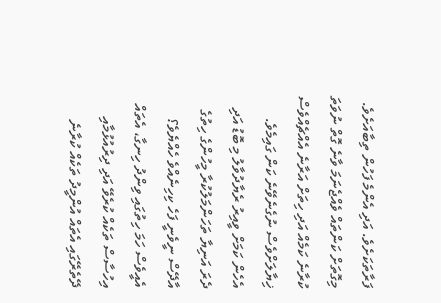ފަރާތަކަށެވެ. އަދި އެންމެ ފަހުން ތިބާއަށެވެ. މިގޮތަށް ކަންތައް ވެއްޖެނަމަ ވާނެ ގޮތް ނުވަތަ ކުރާނެ ކަމެއް އަދި ހިތަށް އަރާނެ އެއްޗެއްވެސް ޚިޔާލަށްވެސް ނުގެނެވޭނެ ކަން ގައިމެވެ. އެހެން ކަމަށް ވީއިރު ރެޔާދުވާލު މި ބޮޑު އަދި ދެރަ އަނިޔާ ތަހަންމަލުކުރާ މީހުންގެ ހިތުގެ އާދޭސް ނީވެނީ ފަހެ ކިހިނެއްވެ ހެއްޔެވެ؟ އެއީވެސް ހަމަ ހިތުގައި ވިންދު ހިނގާ، އެތައް އިހުސާސް ތަކެއް ކުރެވޭ އަދި ދިރުއުޅުމާއި ދޭތެރޭގައި އެތައް އުންމީދު ތަކެއް ކުރާނެ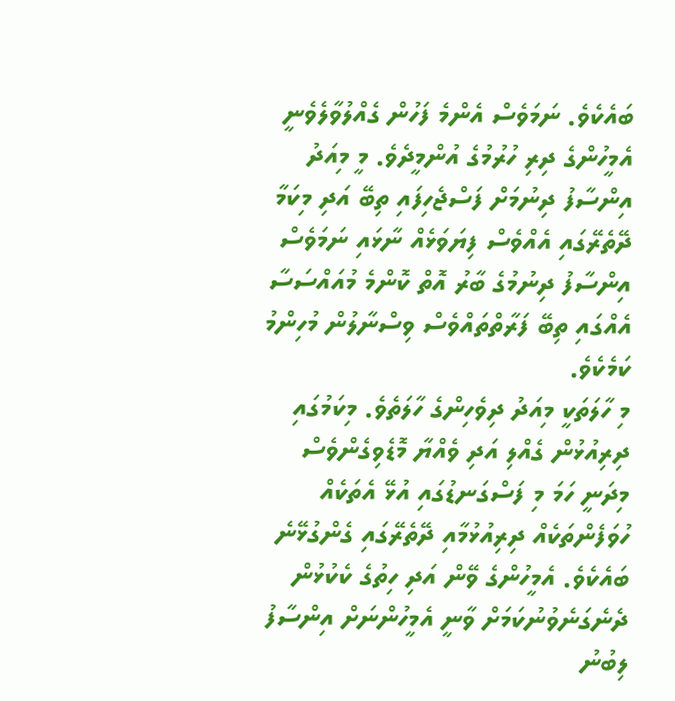ބައެކެވެ. ނަމަވެސް އެންމެ ފަހުން ގެއްލުވާލެވެނީ އެމީހުންގެ ދިރި ހުރުމުގެ އުންމީދެވެ. މީ މިއަދު އިންސާފު ދިނުމަށް ފަސްޖެހިފައި ތިބޭ އަދި މިކަމާ ދޭތެރޭގައި އެއްވެސް ފިޔަވަޅެއް ނާޅައި ނަމަވެސް އިންސާފު ދިނުމުގެ ބާރު އޮތް ކޮންމެ މުއައްސަސާ އެއްގައި ތިބޭ ފަރާތްތައްވެސް ވިސްނާލުން މުހިންމު ކަމެކެވެ.
މި ހާލަތަކީ މިއަދު ދިވެހިންގެ ހާލަތެވެ. މިކަމުގައި ދިރިއުޅުން ގެއްލި އަދި ވެއްޔާ މޮޑެވިގެންވެސް މިދަނީ ހަމަ މި ފަސްގަނޑުގައި އުޅޭ އެތަކެއް ހުވަފެންތަކެއް ދިރިއުޅުމާއި ދޭތެރޭގައި ގެންގުޅޭނެ ބައެކެވެ. އެމީހުންގެ ވޭން އަދި ހިތުގެ ކެކުޅުން ދެނެގަނެވުނުކަމަށް ވާނީ އެމީހުންނަށް އިންސާފު ލިބުނު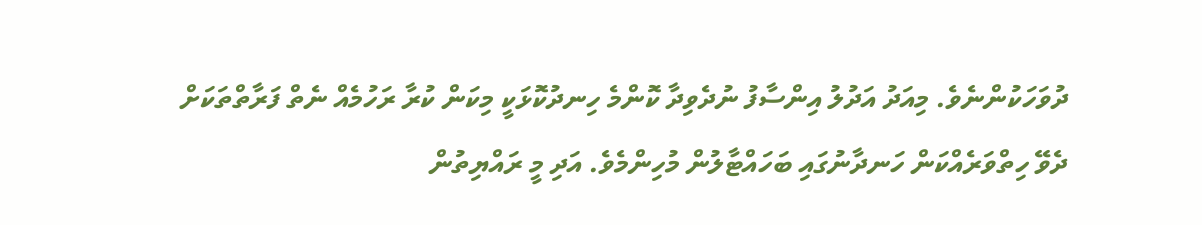ދުވަހަކުންނެވެ. މިއަދު އަދުލު އިންސާފު ނުދެވިދާ ކޮންމެ ހިނދުކޮޅަކީ މިކަން ކުރާ ރަހުމެއް ނެތް ފަރާތްތަކަށް ދެވޭ ހިތްވަރެއްކަން ހަނދާނުގައި ބަހައްޓާލުން މުހިންމެވެ. އަދި މީ ރައްޔިތުން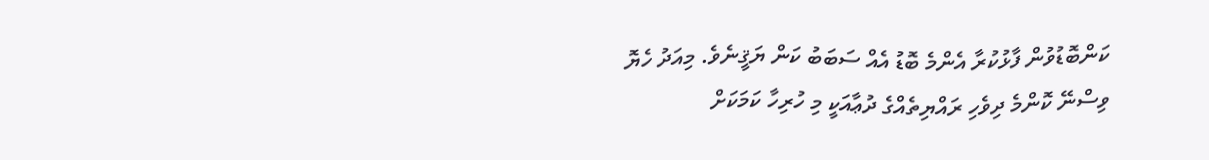ކަންބޮޑުވުން ފާޅުކުރާ އެންމެ ބޮޑު އެއް ސަބަބު ކަން ޔަޤީނެވެ. މިއަދު ހެޔޮ ވިސްނޭ ކޮންމެ ދިވެހި ރައްޔިތެއްގެ ދުޢާއަކީ މި ހުރިހާ ކަމަކަށް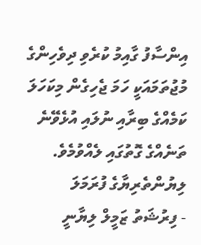އިންސާފު ގާއިމު ކުރެވި ދިވެހިންގެ މުޖުތަމައަކީ ހަމަ ޖެހިގެން މިކަހަލަ ކަމެއްގެ ބިރާއި ނުލައި އުޅެވޭނެ ތަނެއްގެ ގޮތުގައި ލެއްވުމެވެ.
ލިޔުންތެރިޔާގެ ފުރަމަލަ
- ފިރުޝަތު ޒަމީލް ލިޔާނީ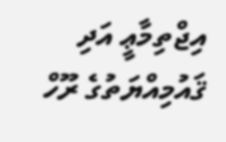އިޖްތިމާޢީ އަދި ޤައުމިއްޔަތުގެ ރޫހް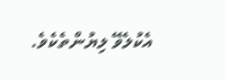އެކުލެވޭ ލިޔުންތެކެވެ.